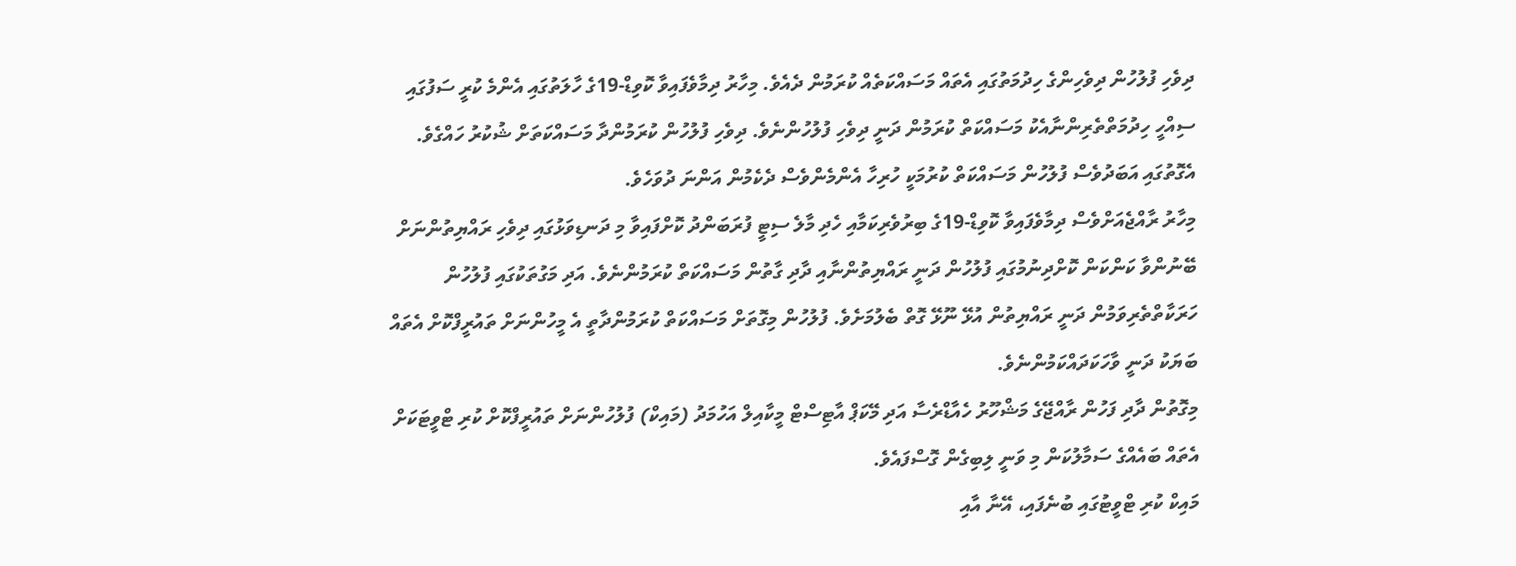ދިވެހި ފުލުހުން ދިވެހިންގެ ހިދުމަތުގައި އެތައް މަސައްކަތެއް ކުރަމުން ދެއެވެ. މިހާރު ދިމާވެފައިވާ ކޮވިޑް-19ގެ ހާލަތުގައި އެންމެ ކުރީ ސަފުގައި ސިއްހީ ހިދުމަތްތެރިންނާއެކު މަސައްކަތް ކުރަމުން ދަނީ ދިވެހި ފުލުހުންނެވެ. ދިވެހި ފުލުހުން ކުރަމުންދާ މަސައްކަތަށް ޝުކުރު ހައްގެވެ. އެގޮތުގައި އަބަދުވެސް ފުލުހުން މަސައްކަތް ކުރުމަކީ ހުރިހާ އެންމެންވެސް ދެކެމުން އަންނަ ދުވަހެވެ.
މިހާރު ރާއްޖެއަށްވެސް ދިމާވެފައިވާ ކޮވިޑް-19ގެ ބިރުވެރިކަމާއި ހެދި މާލެ ސިޓީ ފުރަބަންދު ކޮށްފައިވާ މި ދަނޑިވަޅުގައި ދިވެހި ރައްޔިތުންނަށް ބޭނުންވާ ކަންކަން ކޮށްދިނުމުގައި ފުލުހުން ދަނީ ރައްޔިތުންނާއި ދާދި ގާތުން މަސައްކަތް ކުރަމުންނެވެ. އަދި މަގުތަކުގައި ފުލުހުން ހަރަކާތްތެރިވަމުން ދަނީ ރައްޔިތުން އުޅޭ ނޫޅޭ ގޮތް ބެލުމަށެވެ. ފުލުހުން މިގޮތަށް މަސައްކަތް ކުރަމުންދާތީ އެ މީހުންނަށް ތައުރީފްކޮށް އެތައް ބަޔަކު ދަނީ ވާހަކަދައްކަމުންނެވެ.
މިގޮތުން ދާދި ފަހުން ރާއްޖޭގެ މަޝްހޫރު ހެއާޑްރެސާ އަދި މޭކަޕް އާޓިސްޓް މީކާއިލް އަހުމަދު (މައިކް) ފުލުހުންނަށް ތައުރީފްކޮށް ކުރި ޓްވީޓަކަށް އެތައް ބައެއްގެ ސަމާލުކަން މި ވަނީ ލިބިގެން ގޮސްފައެވެ.
މައިކް ކުރި ޓްވީޓުގައި ބުނެފައި، އޭނާ އާއި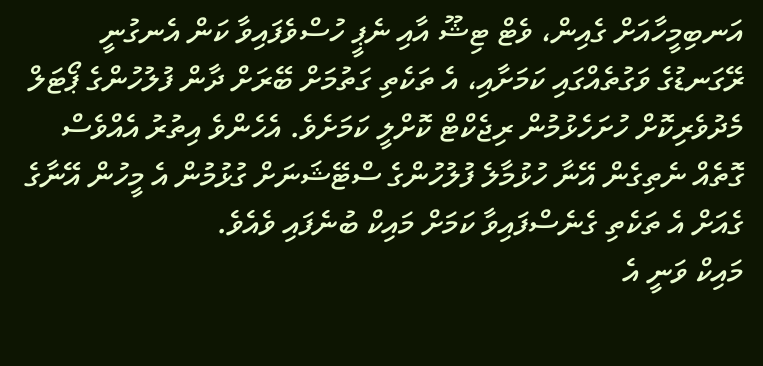އަނބިމީހާއަށް ގެއިން، ވެޓް ޓިޝޫ އާއި ނެޕީ ހުސްވެފައިވާ ކަން އެނގުނީ ރޭގަނޑުގެ ވަގުތެއްގައި ކަމަށާއި، އެ ތަކެތި ގަތުމަށް ބޭރަށް ދާން ފުލުހުންގެ ޕޯޓަލް މެދުވެރިކޮށް ހުށަހެޅުމުން ރިޖެކްޓް ކޮށްލީ ކަމަށެވެ. އެހެންވެ އިތުރު އެއްވެސް ގޮތެއް ނެތިގެން އޭނާ ހުޅުމާލެ ފުލުހުންގެ ސްޓޭޝަނަށް ގުޅުމުން އެ މީހުން އޭނާގެ ގެއަށް އެ ތަކެތި ގެނެސްފައިވާ ކަމަށް މައިކް ބުނެފައި ވެއެވެ.
މައިކް ވަނީ އެ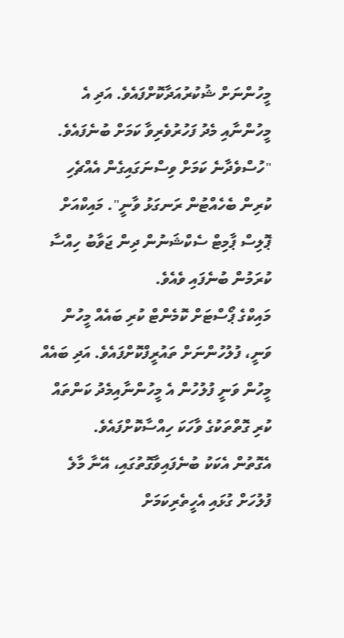މީހުންނަށް ޝުކުރުއަދާކޮށްފައެވެ. އަދި އެ މީހުންނާއި މެދު ފަހުރުވެރިވާ ކަމަށް ބުނެފައެވެ.
"ހުސްވެދާނެ ކަމަށް ވިސްނަގައިގެން އެއްޗެހި ކުރިން ބެހެއްޓުން ރަނގަޅު ވާނީ". މައިކްއަށް ޕޮލިސް ޕާމިޓް ސެކްޝަނުން ދިން ޖަވާބު ހިއްސާ ކުރަމުން ބުނެފައި ވެއެވެ.
މައިކްގެ ޕޯސްޓަށް ކޮމެންޓް ކުރި ބައެއް މީހުން ވަނީ، ފުލުހުންނަށް ތައުރީފްކޮށްފައެވެ. އަދި ބައެއް މީހުން ވަނީ ފުލުހުން އެ މީހުންނާއިމެދު ކަންތައް ކުރި ގޮތްތަކުގެ ވާހަކަ ހިއްސާކޮށްފައެވެ.
އެގޮތުން އެކަކު ބުނެފައިވާގޮތުގައި، އޭނާ މާލެ ފުލުހަށް ގުޅައި އެހީތެރިކަމަށް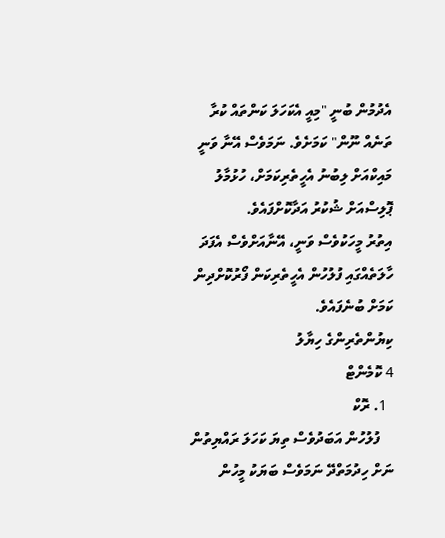އެދުމުން ބުނީ "މިއީ އެކަހަލަ ކަންތައް ކުރާ ތަނެއް ނޫން" ކަމަށެވެ. ނަމަވެސް އޭނާ ވަނީ މައިކްއަށް ލިބުނު އެހީތެރިކަމަށް، ހުޅުމާލު ޕޮލިސްއަށް ޝުކުރު އަދާކޮށްފައެވެ.
އިތުރު މީހަކުވެސް ވަނީ، އޭނާއަށްވެސް އެފަދަ ހާލަތެއްގައި ފުލުހުން އެހީތެރިކަން ފޯރުކޮށްދިން ކަމަށް ބުނެފައެވެ.
ކިޔުންތެރިންގެ ހިޔާލު
4 ކޮމެންޓް
  1. ރޮކް
    ފުލުހުން އަބަދުވެސް ތިޔަ ކަހަލަ ރައްޔިތުން ނަށް ހިދުމަތްދޭ ނަމަވެސް ބަޔަކު މީހުން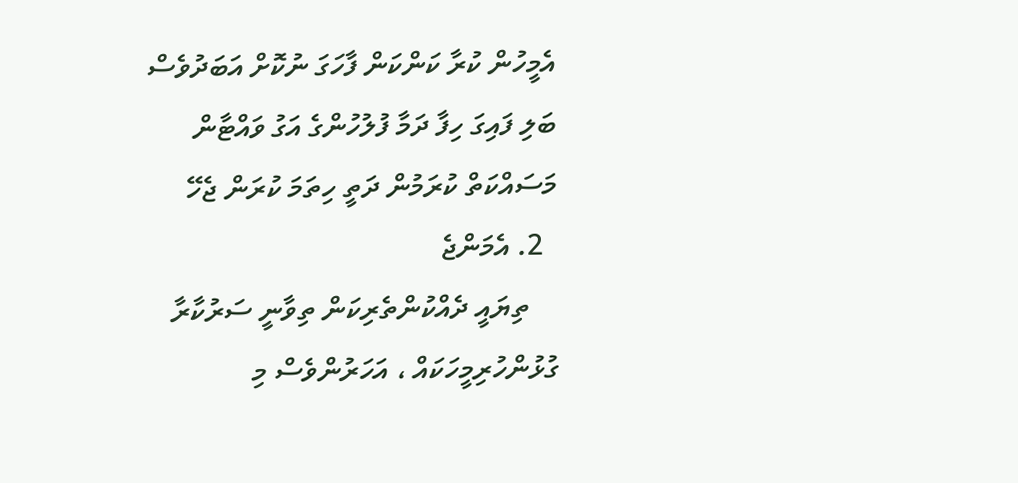އެމީހުން ކުރާ ކަންކަން ފާހަގަ ނުކޮށް އަބަދުވެސް ބަލި ފައިގަ ހިފާ ދަމާ ފުލުހުންގެ އަގު ވައްޓާން މަސައްކަތް ކުރަމުން ދަތީ ހިތަމަ ކުރަން ޖެހޭ
  2. އެމަންޖެ
    ތިޔައީ ދެއްކުންތެރިކަން ތިވާނީ ސަރުކާރާ ގުޅުންހުރިމީހަކައް ، އަހަރުންވެސް މި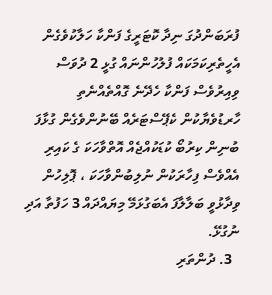ފުރަބަންދުގަ ނިދާ ކޮޓަރީގެ ފަންކާ ހަލާކުވެގެން އެހީތެރިކަމަކައް ފުލުހުންނައް ގުޅީ 2 ދުވަސް ވިއިރުވެސް ފަންކާ ހެދޭނެ ގޮއްތެއްނެތި ހާރޑުވެޔާކުން ކެޕޭސްޓަރެއް ބޭނުންވެގެން ގުޅާފަ ބުނިން ކިރުބޯ ކުޑަކުއްޖެއް އޮތްވާހަކަ ގެ ކައިރި އެއްވެސް ފިހާރަކުން ނުލިބުންވާހަކަ ، ޕޮލިހުން ވިދާޅުވީ ބަލާލާފަ އެބަގުޅަމޭ މިޔައްދައް 3 ހަފުތާ އަދި ނުގުޅޭ.
  3. ދުންތަރި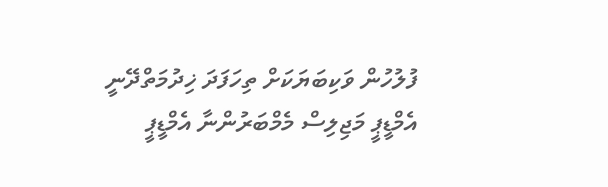ފުލުހުން ވަކިބަޔަކަށް ތިހަފަދަ ޚިދުމަތްދޭނީ އެމްޑީޕީ މަޖިލިސް މެމްބަރުންނާ އެމްޑީޕީ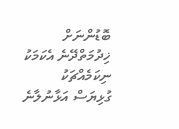ބޮޑުންނަށް ޚިދުމަތްދޭނެ އެކަމަކު ނިކަމެއްޗަކު ގުޅިޔަސް އަޅާނުލާނެ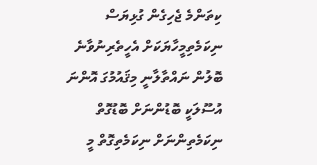ކިތަންމެ ޖެހިގެން ގުޅިޔަސް ނިކަމެތިމީހާޔަކަށް އެހީތެރިނުވާނެ ބޮލުން ނައްތާލާނީ މިޤައުމުގަ އޮންނަ އުސޫލަކީ ބޮޑުންނަށް ބޮޑުގޮތް ނިކަމެތިންނަށް ނިކަމެތިގޮތް މީ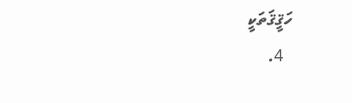ހަޤީޤަތަކީ
  4.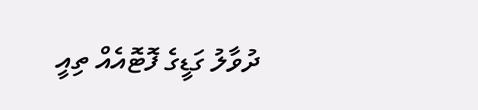ދުވާލު ގަޑީގެ ފޮޓޮއެއް ތިއީ